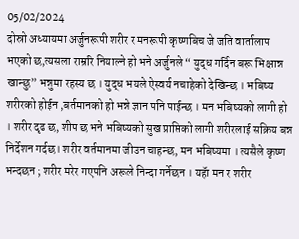05/02/2024
दोस्रो अध्यायमा अर्जुनरूपी शरीर र मनरूपी कृष्णबिच जे जति वार्तालाप भएको छ,त्यसला राम्ररि नियाल्ने हो भने अर्जुनले “ युद्ध गर्दिन बरू भिक्षान्न खान्छु” भन्नुमा रहस्य छ । युद्ध भयले ऐस्वर्य नचाहेको देखिन्छ । भबिष्य शरीरको होईन ,बर्तमानको हो भन्ने ज्ञान पनि पाईन्छ । मन भबिष्यको लागी हो । शरीर दृढ छ, शीप छ भने भबिष्यको सुख प्राप्तिको लागी शरीरलाई सक्रिय बन्न निर्देशन गर्दछ। शरीर वर्तमानमा जीउन चाहन्छ, मन भबिष्यमा । त्यसैले कृष्ण भन्दछन ; शरीर मरेर गएपनि अरूले निन्दा गर्नेछन । यहॅा मन र शरीर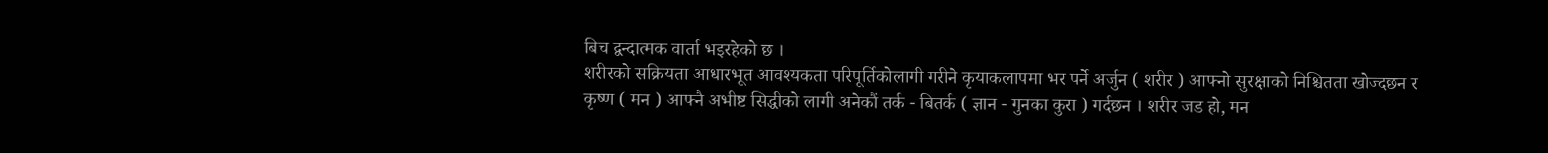बिच द्वन्दात्मक वार्ता भइरहेको छ ।
शरीरको सक्रियता आधारभूत आवश्यकता परिपूर्तिकोलागी गरीने कृयाकलापमा भर पर्ने अर्जुन ( शरीर ) आफ्नो सुरक्षाको निश्चितता खोज्दछन र कृष्ण ( मन ) आफ्नै अभीष्ट सिद्धीको लागी अनेकौं तर्क - बितर्क ( ज्ञान - गुनका कुरा ) गर्दछन । शरीर जड हो, मन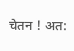चेतन ! अत: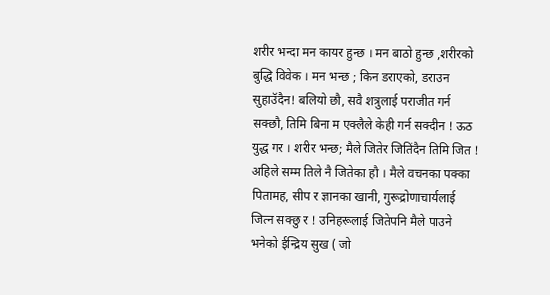शरीर भन्दा मन कायर हुन्छ । मन बाठो हुन्छ ,शरीरको बुद्धि विवेक । मन भन्छ ; किन डराएको, डराउन सुहाउॅदैन! बलियो छौ, सवै शत्रुलाई पराजीत गर्न सक्छौ, तिमि बिना म एक्लैले केही गर्न सक्दीन ! ऊठ युद्ध गर । शरीर भन्छ; मैले जितेर जितिंदैन तिमि जित ! अहिले सम्म तिले नै जितेका हौ । मैले वचनका पक्का पितामह, सीप र ज्ञानका खानी, गुरूद्रोणाचार्यलाई जित्न सक्छु र ! उनिहरूलाई जितेपनि मैले पाउने भनेको ईन्द्रिय सुख ( जो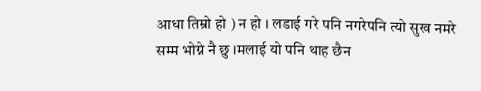आधा तिम्रो हो ) न हो । लडाई गरे पनि नगरेपनि त्यो सुख नमरे सम्म भोग्ने नै छु ।मलाई यो पनि थाह छैन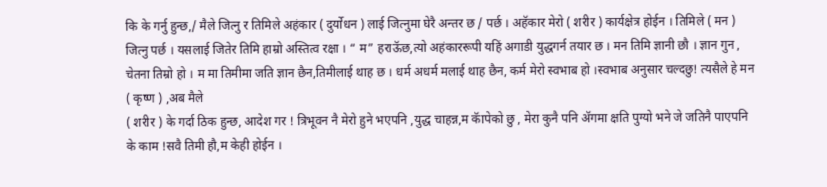कि के गर्नु हुन्छ,/ मैले जित्नु र तिमिले अहंकार ( दुर्योधन ) लाई जित्नुमा घेरै अन्तर छ / पर्छ । अहॅकार मेरो ( शरीर ) कार्यक्षेत्र होईन । तिमिले ( मन ) जित्नु पर्छ । यसलाई जितेर तिमि हाम्रो अस्तित्व रक्षा । “ म” हराऊॅछ,त्यो अहंकाररूपी यहिं अगाडी युद्धगर्न तयार छ । मन तिमि ज्ञानी छौ । ज्ञान गुन , चेतना तिम्रो हो । म मा तिमीमा जति ज्ञान छैन,तिमीलाई थाह छ । धर्म अधर्म मलाई थाह छैन, कर्म मेरो स्वभाब हो ।स्वभाब अनुसार चल्दछु! त्यसैले हे मन ( कृष्ण ) ,अब मैले
( शरीर ) के गर्दा ठिक हुन्छ, आदेश गर ! त्रिभूवन नै मेरो हुने भएपनि ,युद्ध चाहन्न,म कॅापेको छु , मेरा कुनै पनि ॲगमा क्षति पुग्यो भने जे जतिनै पाएपनि के काम !सवै तिमी हौ,म केही होईन ।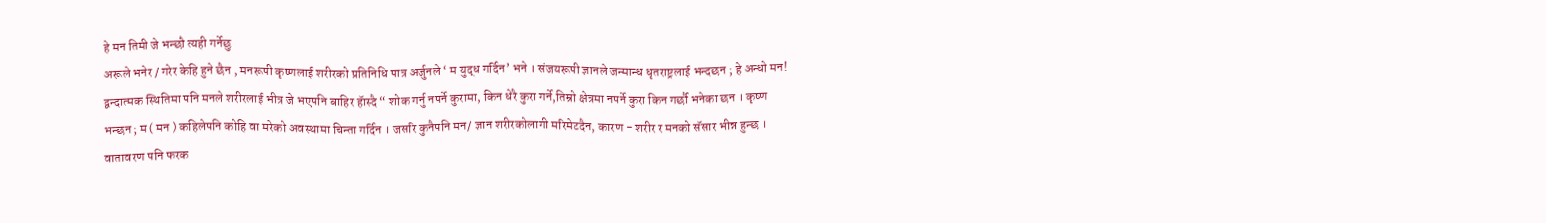हे मन तिमी जे भन्छौ त्यही गर्नेछु
अरूले भनेर / गरेर केहि हुने छैन , मनरूपी कृष्णलाई शरीरको प्रतिनिधि पात्र अर्जुनले ‘ म युद्ध गर्दिन’ भने । संजयरूपी ज्ञानले जन्मान्ध धृतराष्ट्रलाई भन्दछन ; हे अन्धो मन! द्वन्दात्मक स्थितिमा पनि मनले शरीरलाई भीत्र जे भएपनि बाहिर हॅास्दै “ शोक गर्नु नपर्ने कुरामा, किन धेरै कुरा गर्ने,तिम्रो क्षेत्रमा नपर्ने कुरा किन गर्छौ भनेका छन । कृष्ण भन्छन ; म ( मन ) कहिलेपनि कोहि वा मरेको अवस्थामा चिन्ता गर्दिन । जसरि कुनैपनि मन/ ज्ञान शरीरकोलागी मरिमेटदैन, कारण - शरीर र मनको सॅसार भीन्न हुन्छ । वातावरण पनि फरक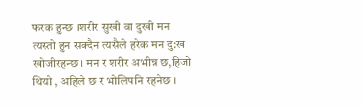फरक हुन्छ ।शरीर सुखी वा दुखी मन त्यस्तो हुन सक्दैन त्यसैले हरेक मन दु:ख खोजीरहन्छ। मन र शरीर अभीन्न छ,हिजो थियो , अहिले छ र भोलिपनि रहनेछ ।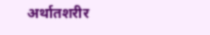अर्थातशरीर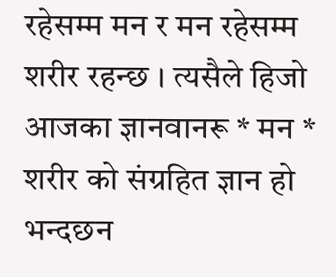रहेसम्म मन र मन रहेसम्म शरीर रहन्छ । त्यसैले हिजो आजका ज्ञानवानरू * मन * शरीर को संग्रहित ज्ञान हो भन्दछन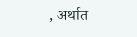, अर्थात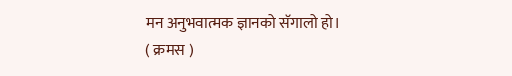मन अनुभवात्मक ज्ञानको सॅगालो हो।
( क्रमस )